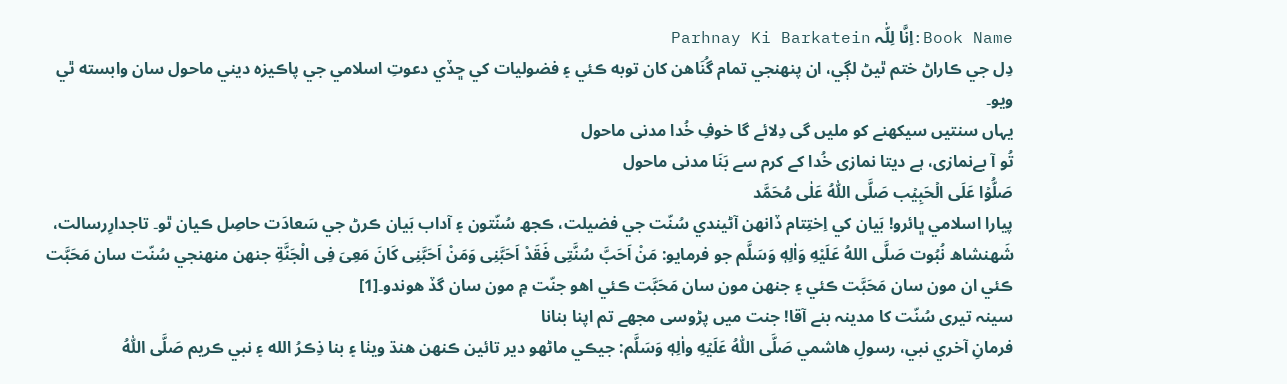Book Name:اِنَّا لِلّٰہ Parhnay Ki Barkatein
دِل جي ڪاراڻ ختم ٿيڻ لڳي، ان پنهنجي تمام گُنَاهن کان توبه ڪئي ۽ فضوليات کي ڇڏي دعوتِ اسلامي جي پاڪيزه ديني ماحول سان وابسته ٿي ويو۔
یہاں سنتیں سیکھنے کو ملیں گی دِلائے گا خوفِ خُدا مدنی ماحول
تُو آ بےنمازی، ہے دیتا نمازی خُدا کے کرم سے بَنَا مدنی ماحول
صَلُّوۡا عَلَى الۡحَبِيۡب صَلَّى اللّٰهُ عَلٰى مُحَمَّد
پيارا اسلامي ڀائرو! بَيان کي اِختِتام ڏانهن آڻيندي سُنّت جي فضيلت، ڪجھ سُنّتون ۽ آداب بَيان ڪرڻ جي سَعادَت حاصِل ڪيان ٿو۔ تاجدارِرسالت، شَهنشاھ نُبُوت صَلَّى اللهُ عَلَيْهِ وَاٰلِهٖ وَسَلَّم جو فرمايو: مَنْ اَحَبَّ سُنَّتِی فَقَدْ اَحَبَّنِی وَمَنْ اَحَبَّنِی كَانَ مَعِیَ فِی الْجَنَّةِ جنهن منهنجي سُنّت سان مَحَبَّت ڪئي ان مون سان مَحَبَّت ڪئي ۽ جنهن مون سان مَحَبَّت ڪئي اهو جنّت ۾ مون سان گڏ هوندو۔[1]
سینہ تیری سُنّت کا مدینہ بنے آقا! جنت میں پڑوسی مجھے تم اپنا بنانا
فرمانِ آخري نبي، رسولِ هاشمي صَلَّى اللّٰهُ عَلَيۡهِ واٰلِهٖ وَسَلَّم: جيڪي ماڻهو دير تائين ڪنهن هنڌ ويٺا ۽ بنا ذِڪرُ الله ۽ نبي ڪريم صَلَّى اللّٰهُ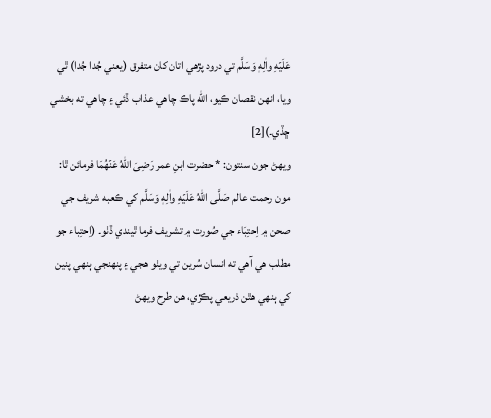عَلَيۡهِ واٰلِهٖ وَسَلَّم تي درود پڙھي اتان کان متفرق (يعني جُدا جُدا) ٿي ويا، انهن نقصان ڪيو، الله پاڪ چاهي عذاب ڏئي ۽ چاهي ته بخشي ڇڏي۔)[2]
ويهڻ جون سنتون: * حضرت ابنِ عمر رَضِىَ اللهُ عَنۡهُمَا فرمائن ٿا: مون رحمت عالم صَلَّى اللّٰهُ عَلَيۡهِ واٰلِهٖ وَسَلَّم کي ڪعبه شريف جي صحن ۾ اِحتِبَاء جي صُورت ۾ تشريف فرما ٿيندي ڏٺو۔ (اِحتِباء جو مطلب هي آهي ته انسان سُرين تي ويٺو هجي ۽ پنهنجي ٻنهي پنين کي ٻنهي هٿن ذريعي پڪڙي، هن طرح ويهڻ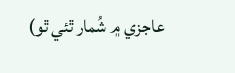عاجزي ۾ شُمار ٿئي ٿو)